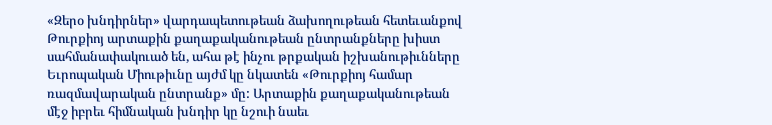«Զերօ խնդիրներ» վարդապետութեան ձախողութեան հետեւանքով  Թուրքիոյ արտաքին քաղաքականութեան ընտրանքները խիստ սահմանափակուած են, ահա թէ ինչու թրքական իշխանութիւնները Եւրոպական Միութիւնը այժմ կը նկատեն «Թուրքիոյ համար ռազմավարական ընտրանք» մը: Արտաքին քաղաքականութեան մէջ իբրեւ հիմնական խնդիր կը նշուի նաեւ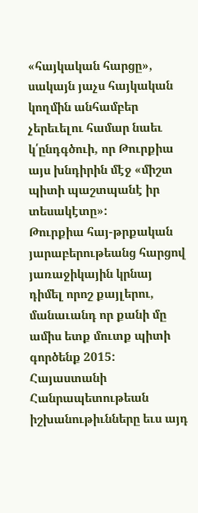«հայկական հարցը», սակայն յաչս հայկական կողմին անհամբեր չերեւելու համար նաեւ կ՛ընդգծուի, որ Թուրքիա այս խնդիրին մէջ «միշտ պիտի պաշտպանէ իր տեսակէտը»:
Թուրքիա հայ-թրքական յարաբերութեանց հարցով յառաջիկային կրնայ դիմել որոշ քայլերու, մանաւանդ որ քանի մը ամիս ետք մուտք պիտի գործենք 2015: Հայաստանի Հանրապետութեան իշխանութիւնները եւս այդ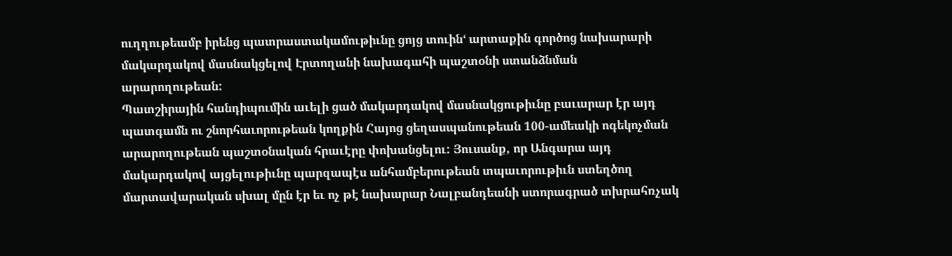ուղղութեամբ իրենց պատրաստակամութիւնը ցոյց տուին‘ արտաքին գործոց նախարարի մակարդակով մասնակցելով Էրտողանի նախագահի պաշտօնի ստանձնման արարողութեան:
Պատշիրային հանդիպումին աւելի ցած մակարդակով մասնակցութիւնը բաւարար էր այդ պատգամն ու շնորհաւորութեան կողքին Հայոց ցեղասպանութեան 100-ամեակի ոգեկոչման արարողութեան պաշտօնական հրաւէրը փոխանցելու: Յուսանք, որ Անգարա այդ մակարդակով այցելութիւնը պարզապէս անհամբերութեան տպաւորութիւն ստեղծող մարտավարական սխալ մըն էր եւ ոչ թէ նախարար Նալբանդեանի ստորագրած տխրահռչակ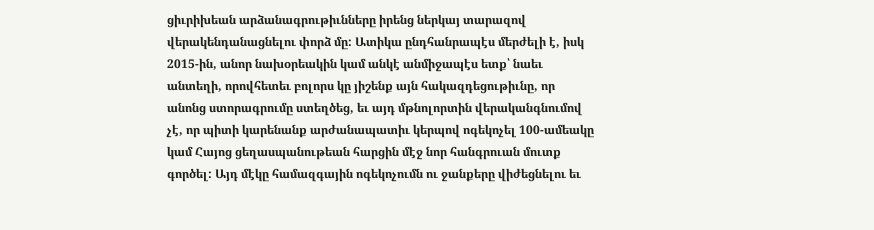ցիւրիխեան արձանագրութիւնները իրենց ներկայ տարազով վերակենդանացնելու փորձ մը: Ատիկա ընդհանրապէս մերժելի է, իսկ 2015-ին, անոր նախօրեակին կամ անկէ անմիջապէս ետք՝ նաեւ անտեղի, որովհետեւ բոլորս կը յիշենք այն հակազդեցութիւնը, որ անոնց ստորագրումը ստեղծեց, եւ այդ մթնոլորտին վերականգնումով չէ, որ պիտի կարենանք արժանապատիւ կերպով ոգեկոչել 100-ամեակը կամ Հայոց ցեղասպանութեան հարցին մէջ նոր հանգրուան մուտք գործել: Այդ մէկը համազգային ոգեկոչումն ու ջանքերը վիժեցնելու եւ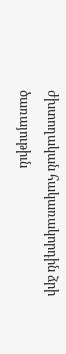ժխտողական հակառակորդին ձրի ծառայութիւն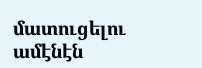մատուցելու ամէնէն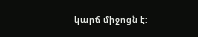կարճ միջոցն է: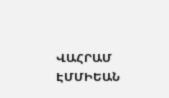ՎԱՀՐԱՄ ԷՄՄԻԵԱՆ